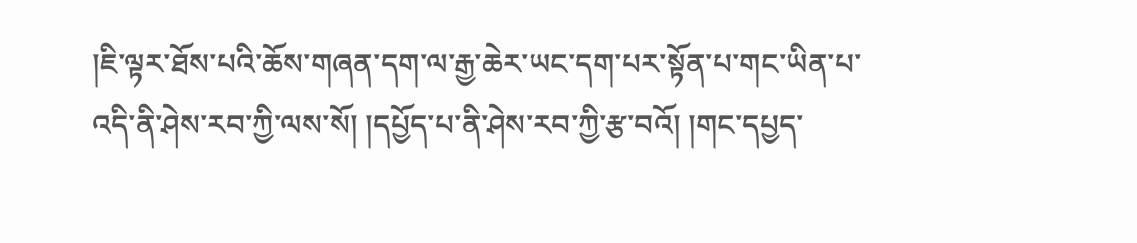།ཇི་ལྟར་ཐོས་པའི་ཆོས་གཞན་དག་ལ་རྒྱ་ཆེར་ཡང་དག་པར་སྟོན་པ་གང་ཡིན་པ་འདི་ནི་ཤེས་རབ་ཀྱི་ལས་སོ། །དཔྱོད་པ་ནི་ཤེས་རབ་ཀྱི་རྩ་བའོ། །གང་དཔྱད་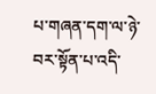པ་གཞན་དག་ལ་ཉེ་བར་སྟོན་པ་འདི་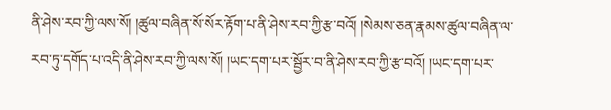ནི་ཤེས་རབ་ཀྱི་ལས་སོ། །ཚུལ་བཞིན་སོ་སོར་རྟོག་པ་ནི་ཤེས་རབ་ཀྱི་རྩ་བའོ། །སེམས་ཅན་རྣམས་ཚུལ་བཞིན་ལ་རབ་ཏུ་དགོད་པ་འདི་ནི་ཤེས་རབ་ཀྱི་ལས་སོ། །ཡང་དག་པར་སྦྱོར་བ་ནི་ཤེས་རབ་ཀྱི་རྩ་བའོ། །ཡང་དག་པར་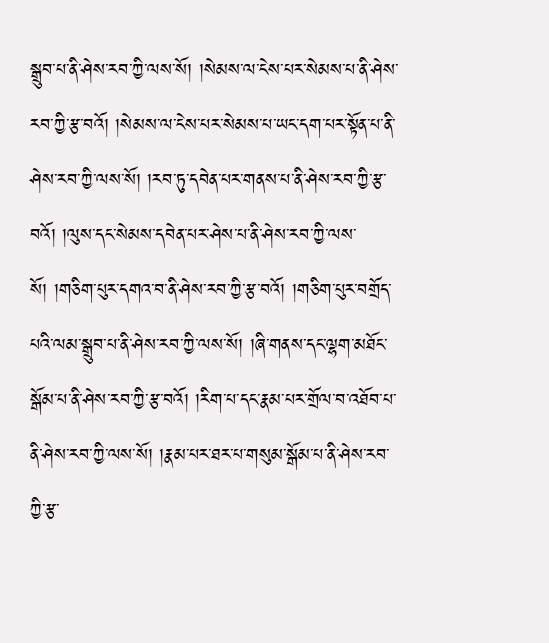སྒྲུབ་པ་ནི་ཤེས་རབ་ཀྱི་ལས་སོ། །སེམས་ལ་ངེས་པར་སེམས་པ་ནི་ཤེས་རབ་ཀྱི་རྩ་བའོ། །སེམས་ལ་ངེས་པར་སེམས་པ་ཡང་དག་པར་སྟོན་པ་ནི་ཤེས་རབ་ཀྱི་ལས་སོ། །རབ་ཏུ་དབེན་པར་གནས་པ་ནི་ཤེས་རབ་ཀྱི་རྩ་བའོ། །ལུས་དང་སེམས་དབེན་པར་ཤེས་པ་ནི་ཤེས་རབ་ཀྱི་ལས་སོ། །གཅིག་པུར་དགའ་བ་ནི་ཤེས་རབ་ཀྱི་རྩ་བའོ། །གཅིག་པུར་བགྲོད་པའི་ལམ་སྒྲུབ་པ་ནི་ཤེས་རབ་ཀྱི་ལས་སོ། །ཞི་གནས་དང་ལྷག་མཐོང་སྒོམ་པ་ནི་ཤེས་རབ་ཀྱི་རྩ་བའོ། །རིག་པ་དང་རྣམ་པར་གྲོལ་བ་འཐོབ་པ་ནི་ཤེས་རབ་ཀྱི་ལས་སོ། །རྣམ་པར་ཐར་པ་གསུམ་སྒོམ་པ་ནི་ཤེས་རབ་ཀྱི་རྩ་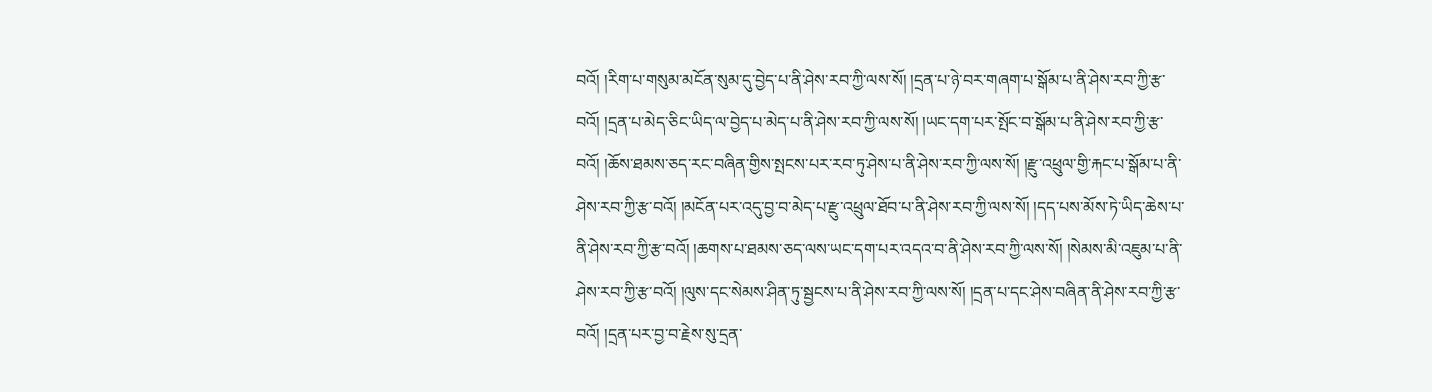བའོ། །རིག་པ་གསུམ་མངོན་སུམ་དུ་བྱེད་པ་ནི་ཤེས་རབ་ཀྱི་ལས་སོ། །དྲན་པ་ཉེ་བར་གཞག་པ་སྒོམ་པ་ནི་ཤེས་རབ་ཀྱི་རྩ་བའོ། །དྲན་པ་མེད་ཅིང་ཡིད་ལ་བྱེད་པ་མེད་པ་ནི་ཤེས་རབ་ཀྱི་ལས་སོ། །ཡང་དག་པར་སྤོང་བ་སྒོམ་པ་ནི་ཤེས་རབ་ཀྱི་རྩ་བའོ། །ཆོས་ཐམས་ཅད་རང་བཞིན་གྱིས་སྤངས་པར་རབ་ཏུ་ཤེས་པ་ནི་ཤེས་རབ་ཀྱི་ལས་སོ། །རྫུ་འཕྲུལ་གྱི་རྐང་པ་སྒོམ་པ་ནི་ཤེས་རབ་ཀྱི་རྩ་བའོ། །མངོན་པར་འདུ་བྱ་བ་མེད་པ་རྫུ་འཕྲུལ་ཐོབ་པ་ནི་ཤེས་རབ་ཀྱི་ལས་སོ། །དད་པས་མོས་ཏེ་ཡིད་ཆེས་པ་ནི་ཤེས་རབ་ཀྱི་རྩ་བའོ། །ཆགས་པ་ཐམས་ཅད་ལས་ཡང་དག་པར་འདའ་བ་ནི་ཤེས་རབ་ཀྱི་ལས་སོ། །སེམས་མི་འཇུམ་པ་ནི་ཤེས་རབ་ཀྱི་རྩ་བའོ། །ལུས་དང་སེམས་ཤིན་ཏུ་སྦྱངས་པ་ནི་ཤེས་རབ་ཀྱི་ལས་སོ། །དྲན་པ་དང་ཤེས་བཞིན་ནི་ཤེས་རབ་ཀྱི་རྩ་བའོ། །དྲན་པར་བྱ་བ་རྗེས་སུ་དྲན་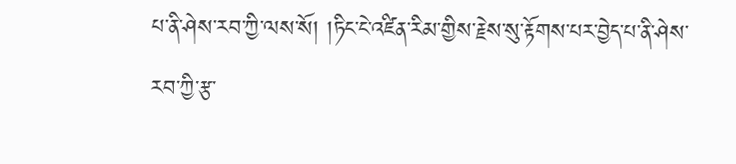པ་ནི་ཤེས་རབ་ཀྱི་ལས་སོ། །ཏིང་ངེ་འཛིན་རིམ་གྱིས་རྗེས་སུ་རྟོགས་པར་བྱེད་པ་ནི་ཤེས་རབ་ཀྱི་རྩ་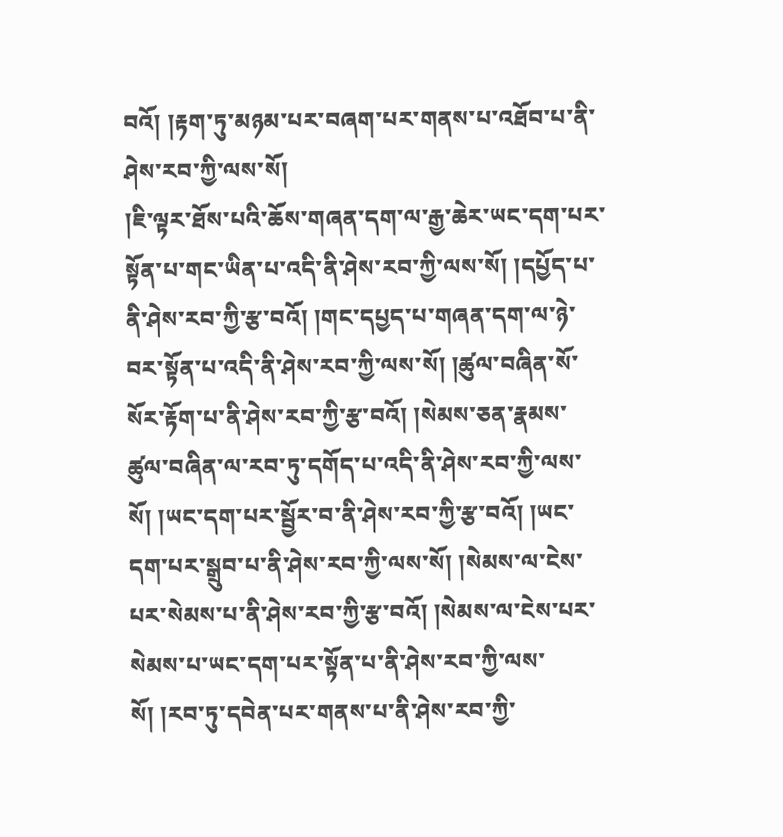བའོ། །རྟག་ཏུ་མཉམ་པར་བཞག་པར་གནས་པ་འཐོབ་པ་ནི་ཤེས་རབ་ཀྱི་ལས་སོ།
།ཇི་ལྟར་ཐོས་པའི་ཆོས་གཞན་དག་ལ་རྒྱ་ཆེར་ཡང་དག་པར་སྟོན་པ་གང་ཡིན་པ་འདི་ནི་ཤེས་རབ་ཀྱི་ལས་སོ། །དཔྱོད་པ་ནི་ཤེས་རབ་ཀྱི་རྩ་བའོ། །གང་དཔྱད་པ་གཞན་དག་ལ་ཉེ་བར་སྟོན་པ་འདི་ནི་ཤེས་རབ་ཀྱི་ལས་སོ། །ཚུལ་བཞིན་སོ་སོར་རྟོག་པ་ནི་ཤེས་རབ་ཀྱི་རྩ་བའོ། །སེམས་ཅན་རྣམས་ཚུལ་བཞིན་ལ་རབ་ཏུ་དགོད་པ་འདི་ནི་ཤེས་རབ་ཀྱི་ལས་སོ། །ཡང་དག་པར་སྦྱོར་བ་ནི་ཤེས་རབ་ཀྱི་རྩ་བའོ། །ཡང་དག་པར་སྒྲུབ་པ་ནི་ཤེས་རབ་ཀྱི་ལས་སོ། །སེམས་ལ་ངེས་པར་སེམས་པ་ནི་ཤེས་རབ་ཀྱི་རྩ་བའོ། །སེམས་ལ་ངེས་པར་སེམས་པ་ཡང་དག་པར་སྟོན་པ་ནི་ཤེས་རབ་ཀྱི་ལས་སོ། །རབ་ཏུ་དབེན་པར་གནས་པ་ནི་ཤེས་རབ་ཀྱི་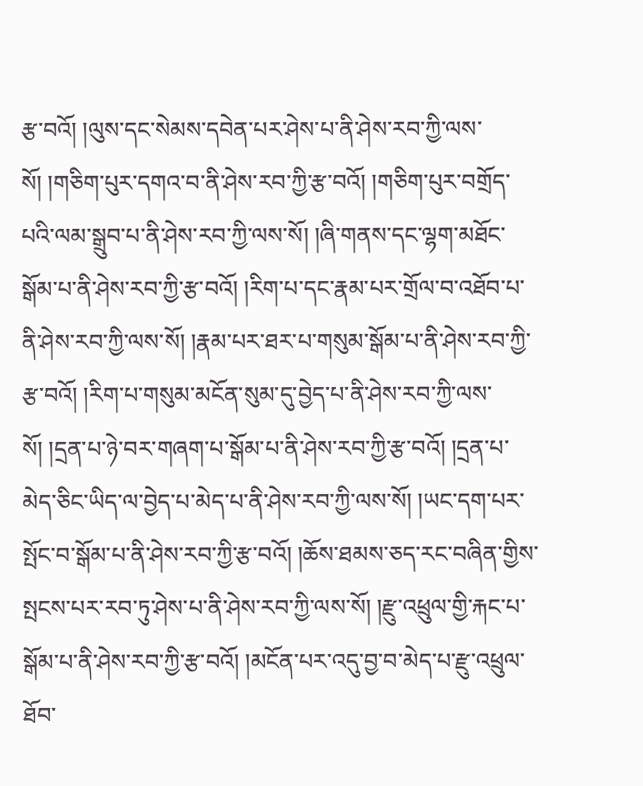རྩ་བའོ། །ལུས་དང་སེམས་དབེན་པར་ཤེས་པ་ནི་ཤེས་རབ་ཀྱི་ལས་སོ། །གཅིག་པུར་དགའ་བ་ནི་ཤེས་རབ་ཀྱི་རྩ་བའོ། །གཅིག་པུར་བགྲོད་པའི་ལམ་སྒྲུབ་པ་ནི་ཤེས་རབ་ཀྱི་ལས་སོ། །ཞི་གནས་དང་ལྷག་མཐོང་སྒོམ་པ་ནི་ཤེས་རབ་ཀྱི་རྩ་བའོ། །རིག་པ་དང་རྣམ་པར་གྲོལ་བ་འཐོབ་པ་ནི་ཤེས་རབ་ཀྱི་ལས་སོ། །རྣམ་པར་ཐར་པ་གསུམ་སྒོམ་པ་ནི་ཤེས་རབ་ཀྱི་རྩ་བའོ། །རིག་པ་གསུམ་མངོན་སུམ་དུ་བྱེད་པ་ནི་ཤེས་རབ་ཀྱི་ལས་སོ། །དྲན་པ་ཉེ་བར་གཞག་པ་སྒོམ་པ་ནི་ཤེས་རབ་ཀྱི་རྩ་བའོ། །དྲན་པ་མེད་ཅིང་ཡིད་ལ་བྱེད་པ་མེད་པ་ནི་ཤེས་རབ་ཀྱི་ལས་སོ། །ཡང་དག་པར་སྤོང་བ་སྒོམ་པ་ནི་ཤེས་རབ་ཀྱི་རྩ་བའོ། །ཆོས་ཐམས་ཅད་རང་བཞིན་གྱིས་སྤངས་པར་རབ་ཏུ་ཤེས་པ་ནི་ཤེས་རབ་ཀྱི་ལས་སོ། །རྫུ་འཕྲུལ་གྱི་རྐང་པ་སྒོམ་པ་ནི་ཤེས་རབ་ཀྱི་རྩ་བའོ། །མངོན་པར་འདུ་བྱ་བ་མེད་པ་རྫུ་འཕྲུལ་ཐོབ་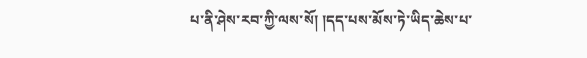པ་ནི་ཤེས་རབ་ཀྱི་ལས་སོ། །དད་པས་མོས་ཏེ་ཡིད་ཆེས་པ་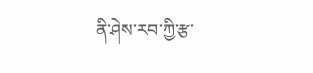ནི་ཤེས་རབ་ཀྱི་རྩ་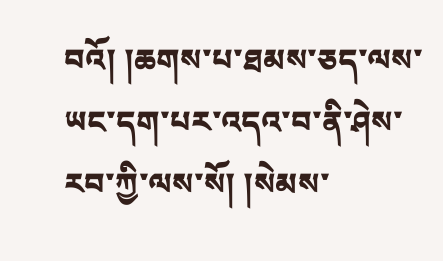བའོ། །ཆགས་པ་ཐམས་ཅད་ལས་ཡང་དག་པར་འདའ་བ་ནི་ཤེས་རབ་ཀྱི་ལས་སོ། །སེམས་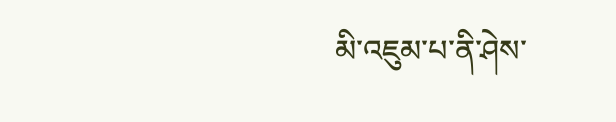མི་འཇུམ་པ་ནི་ཤེས་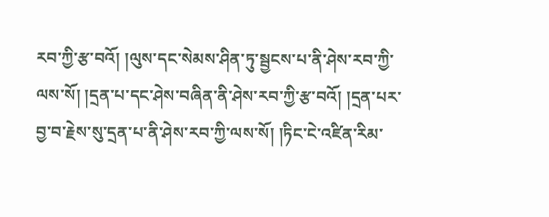རབ་ཀྱི་རྩ་བའོ། །ལུས་དང་སེམས་ཤིན་ཏུ་སྦྱངས་པ་ནི་ཤེས་རབ་ཀྱི་ལས་སོ། །དྲན་པ་དང་ཤེས་བཞིན་ནི་ཤེས་རབ་ཀྱི་རྩ་བའོ། །དྲན་པར་བྱ་བ་རྗེས་སུ་དྲན་པ་ནི་ཤེས་རབ་ཀྱི་ལས་སོ། །ཏིང་ངེ་འཛིན་རིམ་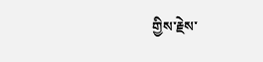གྱིས་རྗེས་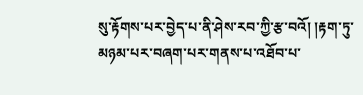སུ་རྟོགས་པར་བྱེད་པ་ནི་ཤེས་རབ་ཀྱི་རྩ་བའོ། །རྟག་ཏུ་མཉམ་པར་བཞག་པར་གནས་པ་འཐོབ་པ་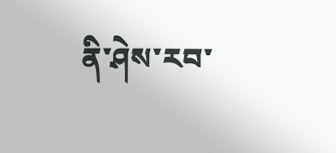ནི་ཤེས་རབ་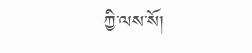ཀྱི་ལས་སོ།